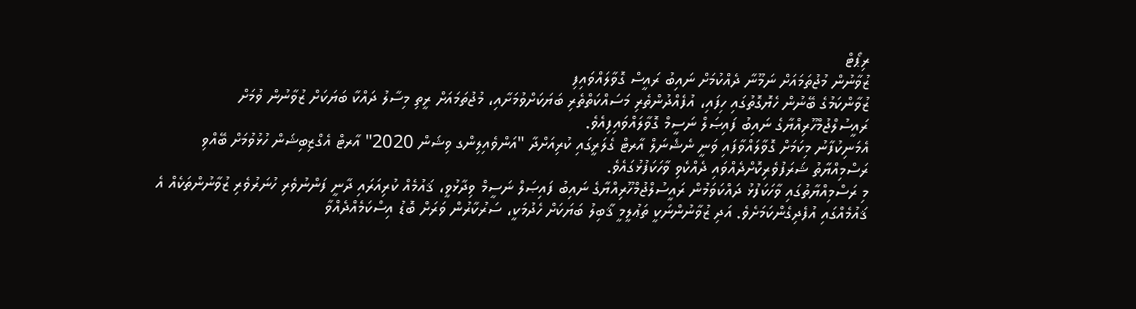ރިޕޯޓް
ޒުވާނުން މުޖުތަމައަށް ނަމޫނާ ދެއްކުމަށް ނައިބު ރައީސް ގޮވާލައްވައިފި
ޒުވާންކަމުގެ ބޭނުން ހެޔޮގޮތުގައި ހިފައި، އުފެއްދުންތެރި މަސައްކަތްތެރި ބަޔަކަށްވުމަށާއި، މުޖުތަމައަށް ރީތި މިސާލު ދައްކާ ބަޔަކަށް ޒުވާނުން ވުމަށް ރައީސުލްޖުމްހޫރިއްޔާގެ ނައިބު ފައިޞަލް ނަސީމް ގޮވާލައްވައިފިއެވެ.
އެމަނިކުފާނު މިކަމަށް ގޮވާލައްވާފައި ވަނީ ނެޝެނަލް އާރޓް ގެލަރީގައި ކުރިއަށްދާ "އަންވެއިލިންގ ވިޝަން 2020" އާރޓް އެގްޒިބިޝަން ހުޅުވުމަށް ބޭއްވި ރަސްމިއްޔާތު ޝަރަފުވެރިކޮށްދެއްވައި ދެއްކެވި ވާހަކަފުޅުގައެވެ.
މި ރަސްމިއްޔާތުގައި ވާހަކަފުޅު ދައްކަވަމުން ރައީސުލްޖުމްހޫރިއްޔާގެ ނައިބު ފައިޞަލް ނަސީމް ވިދާޅުވީ، ޤައުމެއް ކުރިއަރައި ދާނީ ފަންނުވެރި ހުނަރުވެރި ޒުވާނުންތަކެއް އެ ޤައުމެއްގައި އުފެދިގެންކަމަށެވެ. އަދި ޒުވާނުންނަކީ ތަޢުލީމީ ޤާބިލު ބަޔަކަށް ހެދުމަކީ، ސަރުކާރުން ވަރަށް ބޮޑު އިސްކަމެއްދެއްވާ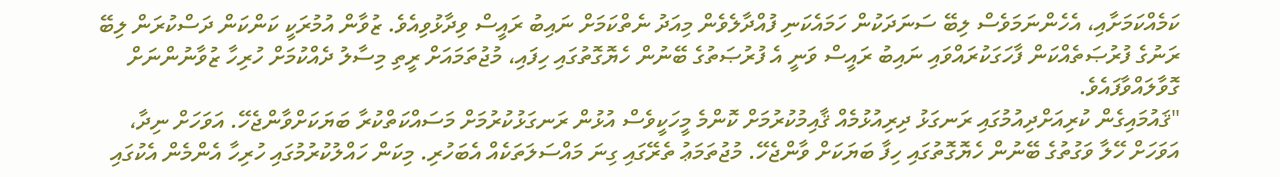ކަމެއްކަމަށާއި، އެހެންނަމަވެސް ލިބޭ ސަނަދަކުން ހަމައެކަނި ފުއްދާލެވެން މިއަދު ނެތްކަމަށް ނައިބު ރައީސް ވިދާޅުވިއެވެ. ޒުވާން އުމުރަކީ ކަންކަން ދަސްކުރަން ލިބޭ ރަނުގެ ފުރުޞަތެއްކަން ފާހަގަކުރައްވައި ނައިބު ރައީސް ވަނީ އެ ފުރުޞަތުގެ ބޭނުން ހެޔޮގޮތުގައި ހިފައި، މުޖުތަމައަށް ރީތި މިސާލު ދެއްކުމަށް ހުރިހާ ޒުވާނުންނަށް ގޮވާލައްވާފައެވެ.
"ޤައުމައިގެން ކުރިއަށްދިއުމުގައި ރަނގަޅު ދިރިއުޅުމެއް ޤާއިމުކުރުމަށް ކޮންމެ މީހަކީވެސް އުޅުން ރަނގަޅުކުރުމަށް މަސައްކަތްކުރާ ބަޔަކަށްވާންޖެހޭ. އަވަހަށް ނިދާ، އަވަހަށް ހޭލާ ވަގުތުގެ ބޭނުން ހެޔޮގޮތުގައި ހިފާ ބަޔަކަށް ވާންޖެހޭ. މުޖުތަމަޢު ތެރޭގައި ގިނަ މައްސަލަތަކެއް އެބަހުރި. މިކަން ހައްލުކުރުމުގައި ހުރިހާ އެންމެން އެކުގައި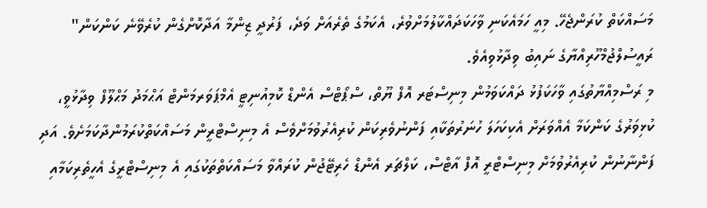މަސައްކަތް ކުރަންޖެހޭ. މިއީ ހަމައެކަނި ވާހަކަދައްކާލުމަށްވުރެ، އެކަމުގެ ތެރެއަށް ވަދެ، ފަރުދީ ޒިންމާ އަދާކޮށްގެން ކުރެވޭނެ ކަންކަން" ރައީސުލްޖުމްހޫރިއްޔާގެ ނައިބު ވިދާޅުވިއެވެ.
މި ރަސްމިއްޔާތުގައި ވާހަކަފުޅު ދައްކަވަމުން މިނިސްޓަރ އޮފް ޔޫތް، ސްޕޯޓްސް އެންޑް ކޮމިއުނިޓީ އެމްޕަވަރމަންޓް އަޙްމަދު މަޙްލޫފް ވިދާޅުވީ، ކުޅިވަރުގެ ކަންކަމާ އެއްވަރަށް އެކިކަހަލަ ހުނަރުތަކާއި ފަންނުވެރިކަން ކުރިއެރުވުމަށްވެސް އެ މިނިސްޓްރީން މަސައްކަތްކުރަމުންދާކަމަށެވެ. އަދި ފަންނާނުން ކުރިއެރުވުމަށް މިނިސްޓްރީ އޮފް އާޓްސް، ކަލްޗަރ އެންޑް ހެރިޓޭޖުން ކުރައްވާ މަސައްކަތްތަކުގައި އެ މިނިސްޓްރީގެ އެހީތެރިކަމާއި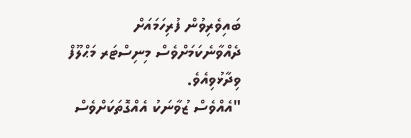ބައިވެރިވުން ފުރިހަމައަށް ދެއްވާނެކަމަށްވެސް މިނިސްޓަރ މަޙްލޫފް ވިދާޅުވިއެވެ.
"އެއްވެސް ޒުވާނަކު އެއްގޮތަކަށްވެސް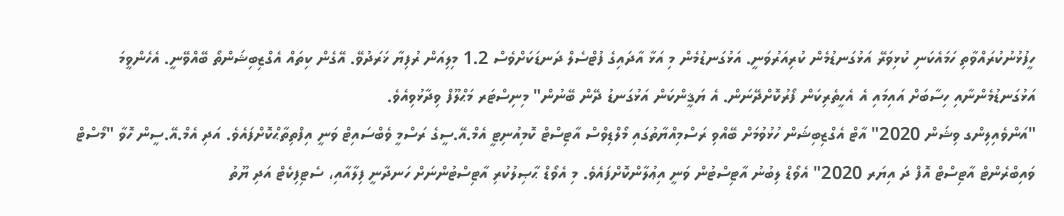ހީފުޅުނުކުރައްވާތި ހަމައެކަނި ކުޅިވަރޭ އަޅުގަނޑުމެން ކުރިއަރުވަނީ. އަޅުގަނޑުމެން މި އަޅާ އާދައިގެ ފުޓްސެލް ދަނޑަކަށްވެސް 1.2 މިލިއަން ރުފިޔާ ޚަރަދުވޭ. އޭގެން ކިތައް އެގްޒިބިޝަންތޯ ބޭއްވޭނީ. އެހެންވީމަ އަޅުގަނޑުމެންނާއި ހިސާބަށް އައިމައި އެ އެހީތެރިކަން ފޯރުކޮށްދޭނަން. އެ ޔަޤީންކަން އަޅުގަނޑު ދޭން ބޭނުން" މިނިސްޓަރ މަޙްލޫފް ވިދާޅުވިއެވެ.
"އަންވެއިލިންގ ވިޝަން 2020" އާޓް އެގްޒިބިޝަން ހުޅުވުމަށް ބޭއްވި ރަސްމިއްޔާތުގައި މޯލްޑިވްސް އާޓިސްޓް ކޮމިއުނިޓީ އެމް.އޭ.ސީގެ ރަސްމީ ވެބްސައިޓް ވަނީ އިފްތިތާޙްކޮށްފައެވެ. އަދި އެމް.އޭ.ސީން ހޮވާ "މޯސްޓް ވައިބްރެންޓް އާޓިސްޓް އޮފް ދަ އިޔަރ 2020" އެވޯޑް ލިބުނު އާޓިސްޓުން ވަނީ އިޢުލާންކޮށްފައެވެ. މި އެވޯޑް ޙާޞިލުކުރި އާޓިސްޓުންނަށް ހަނދާނީ ފިލާއާއި، ސެޓިފިކެޓް އަދި ޔޫތު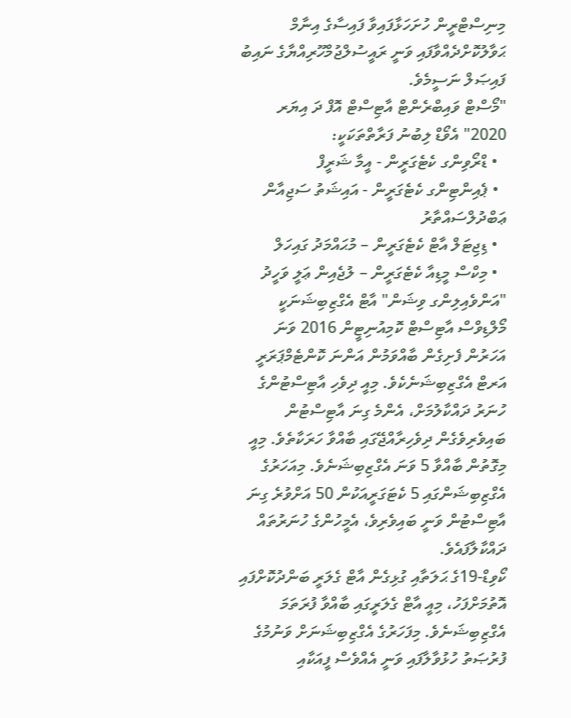މިނިސްޓްރީން ހުށަހަޅާފައިވާ ފައިސާގެ އިނާމް ޙަވާލުކޮށްދެއްވާފައި ވަނީ ރައީސުލްޖުމްހޫރިއްޔާގެ ނައިބު ފައިޞަލް ނަސީމެވެ.
"މޯސްޓް ވައިބްރެންޓް އާޓިސްޓް އޮފް ދަ އިޔަރ 2020" އެވޯޑް ލިބުނު ފަރާތްތަކަކީ:
  • ޑްރޯވިންގ ކެޓެގަރީން - އީމާ ޝަރީފް
  • ޕެއިންޓިންގ ކެޓެގަރީން - އައިޝަތު ސަޖިއާން ޢަބްދުލްސައްތާރު
  • ޑިޖިޓަލް އާޓް ކެޓެގަރީން – މުޙައްމަދު ގައިހަލް
  • މިކްސް މީޑިއާ ކެޓެގަރީން – ލުޖެއިން ޢަލީ ވަހީދު
"އަންވެއިލިންގ ވިޝަން" އާޓް އެގްޒިބިޝަނަކީ މޯލްޑިވްސް އާޓިސްޓް ކޮމިއުނިޓީން 2016 ވަނަ އަހަރުން ފެށިގެން ބާއްވަމުން އަންނަ ކޮންޓެމްޕަރަރީ އަރޓް އެގްޒިބިޝަނެކެވެ. މިއީ ދިވެހި އާޓިސްޓުންގެ ހުނަރު ދައްކާލުމަށް، އެންމެ ގިނަ އާޓިސްޓުން ބައިވެރިވެގެން ދިވެހިރާއްޖޭގައި ބާއްވާ ހަރަކާތެވެ. މިއީ މިގޮތުން ބާއްވާ 5 ވަނަ އެގްޒިބިޝަނެވެ. މިއަހަރުގެ އެގްޒިބިޝަންގައި 5 ކެޓަގަރީއަކުން 50 އަށްވުރެ ގިނަ އާޓިސްޓުން ވަނީ ބައިވެރިވެ، އެމީހުންގެ ހުނަރުތައް ދައްކާލާފައެވެ.
ކޯވިޑް-19ގެ ޙަލަތާއި ގުޅިގެން އާޓް ގެލަރީ ބަންދުކޮށްފައި އޮތުމަށްފަހު، މިއީ އާޓް ގެލަރީގައި ބާއްވާ ފުރަތަމަ އެގްޒިބިޝަނެވެ. މިފަހަރުގެ އެގްޒިބިޝަނަށް ވަނުމުގެ ފުރުޞަތު ހުޅުވާލާފައި ވަނީ އެއްވެސް ފީއަކާއި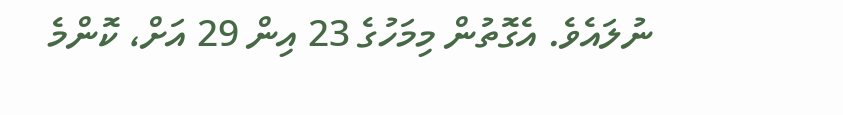ނުލައެވެ. އެގޮތުން މިމަހުގެ 23 އިން 29 އަށް، ކޮންމެ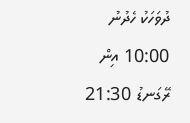ދުވަހަކު ހެދުނު 10:00 އިން ރޭގަނޑު 21:30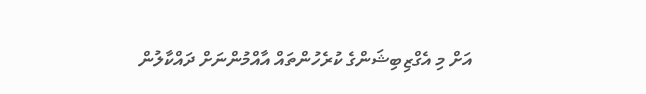އަށް މި އެގްޒިބިޝަންގެ ކުރެހުންތައް އާއްމުންނަށް ދައްކާލުން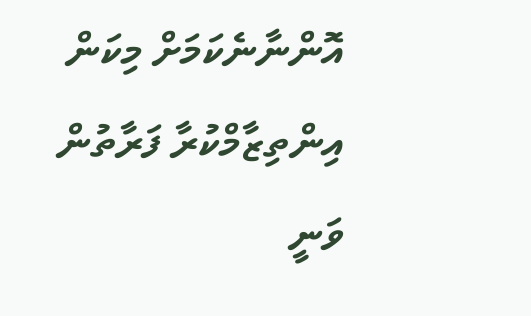އޮންނާނެކަމަށް މިކަން އިންތިޒާމްކުރާ ފަރާތުން ވަނީ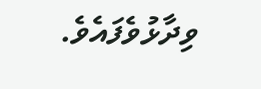ވިދާޅުވެފައެވެ.